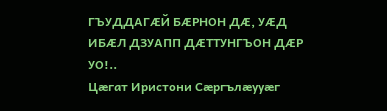ГЪУДДАГÆЙ БÆРНОН ДÆ, УÆД ИБÆЛ ДЗУАПП ДÆТТУНГЪОН ДÆР УО!..
Цæгат Иристони Сæргълæууæг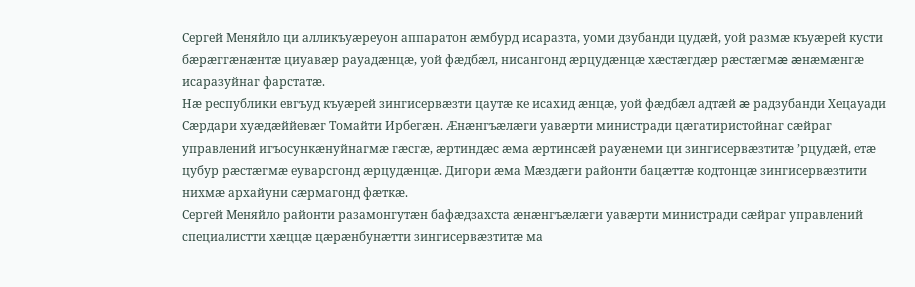Сергей Меняйло ци алликъуæреуон аппаратон æмбурд исаразта, уоми дзубанди цудæй, уой размæ къуæрей кусти бæрæггæнæнтæ циуавæр рауадæнцæ, уой фæдбæл, нисангонд æрцудæнцæ хæстæгдæр рæстæгмæ æнæмæнгæ исаразуйнаг фарстатæ.
Нæ республики евгъуд къуæрей зингисервæзти цаутæ ке исахид æнцæ, уой фæдбæл адтæй æ радзубанди Хецауади Сæрдари хуæдæййевæг Томайти Ирбегæн. Æнæнгъæлæги уавæрти министради цæгатиристойнаг сæйраг управлений игъосункæнуйнагмæ гæсгæ, æртиндæс æма æртинсæй рауæнеми ци зингисервæзтитæ ’рцудæй, етæ цубур рæстæгмæ еуварсгонд æрцудæнцæ. Дигори æма Мæздæги районти бацæттæ кодтонцæ зингисервæзтити нихмæ архайуни сæрмагонд фæткæ.
Сергей Меняйло районти разамонгутæн бафæдзахста æнæнгъæлæги уавæрти министради сæйраг управлений специалистти хæццæ цæрæнбунæтти зингисервæзтитæ ма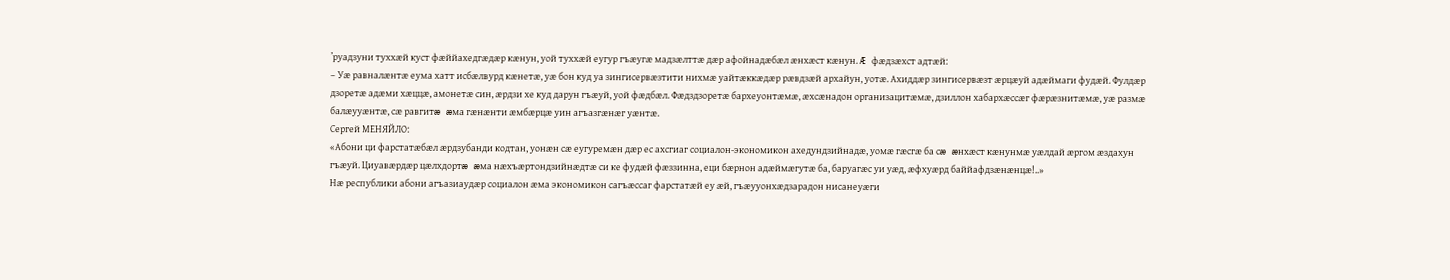’руадзуни туххæй куст фæййахедгæдæр кæнун, уой туххæй еугур гъæугæ мадзæлттæ дæр афойнадæбæл æнхæст кæнун. Æ фæдзæхст адтæй:
– Уæ равналæнтæ еума хатт исбæлвурд кæнетæ, уæ бон куд уа зингисервæзтити нихмæ уайтæккæдæр рæвдзæй архайун, уотæ. Ахиддæр зингисервæзт æрцæуй адæймаги фудæй. Фулдæр дзоретæ адæми хæццæ, амонетæ син, æрдзи хе куд дарун гъæуй, уой фæдбæл. Фæдздзоретæ бархеуонтæмæ, æхсæнадон организацитæмæ, дзиллон хабархæссæг фæрæзнитæмæ, уæ размæ балæууæнтæ, сæ равгитæ æма гæнæнти æмбæрцæ уин агъазгæнæг уæнтæ.
Сергей МЕНЯЙЛО:
«Абони ци фарстатæбæл æрдзубанди кодтан, уонæн сæ еугуремæн дæр ес ахсгиаг социалон-экономикон ахедундзийнадæ, уомæ гæсгæ ба сæ æнхæст кæнунмæ уæлдай æргом æздахун гъæуй. Циуавæрдæр цæлхдортæ æма нæхъæртондзийнæдтæ си ке фудæй фæззинна, еци бæрнон адæймæгутæ ба, баруагæс уи уæд, æфхуæрд баййафдзæнæнцæ!..»
Нæ республики абони агъазиаудæр социалон æма экономикон сагъæссаг фарстатæй еу æй, гъæууонхæдзарадон нисанеуæги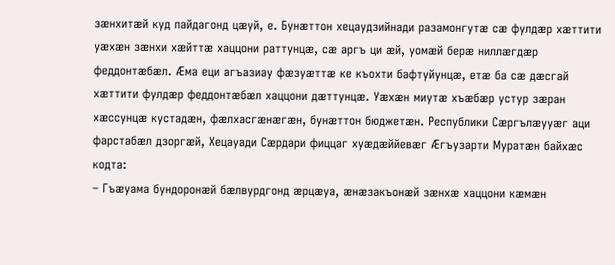зæнхитæй куд пайдагонд цæуй, е. Бунæттон хецаудзийнади разамонгутæ сæ фулдæр хæттити уæхæн зæнхи хæйттæ хаццони раттунцæ, сæ аргъ ци æй, уомæй берæ ниллæгдæр феддонтæбæл. Æма еци агъазиау фæзуæттæ ке къохти бафтуйунцæ, етæ ба сæ дæсгай хæттити фулдæр феддонтæбæл хаццони дæттунцæ. Уæхæн миутæ хъæбæр устур зæран хæссунцæ кустадæн, фæлхасгæнæгæн, бунæттон бюджетæн. Республики Сæргълæууæг аци фарстабæл дзоргæй, Хецауади Сæрдари фиццаг хуæдæййевæг Æгъузарти Муратæн байхæс кодта:
– Гъæуама бундоронæй бæлвурдгонд æрцæуа, æнæзакъонæй зæнхæ хаццони кæмæн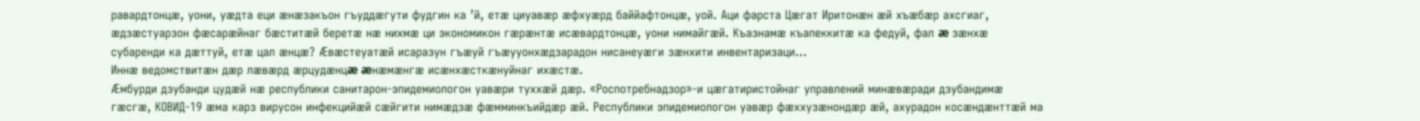равардтонцæ, уони, уæдта еци æнæзакъон гъуддæгути фудгин ка ’й, етæ циуавæр æфхуæрд баййафтонцæ, уой. Аци фарста Цæгат Иритонæн æй хъæбæр ахсгиаг, æдзæстуарзон фæсарæйнаг бæститæй беретæ нæ нихмæ ци экономикон гæрæнтæ исæвардтонцæ, уони нимайгæй. Къазнамæ къапеккитæ ка федуй, фал æ зæнхæ субаренди ка дæттуй, етæ цал æнцæ? Æвæстеуатæй исаразун гъæуй гъæууонхæдзарадон нисанеуæги зæнхити инвентаризаци…
Иннæ ведомствитæн дæр лæвæрд æрцудæнцæ æнæмæнгæ исæнхæсткæнуйнаг ихæстæ.
Æмбурди дзубанди цудæй нæ республики санитарон-эпидемиологон уавæри туххæй дæр. «Роспотребнадзор»-и цæгатиристойнаг управлений минæвæради дзубандимæ гæсгæ, КОВИД-19 æма карз вирусон инфекцийæй сæйгити нимæдзæ фæмминкъийдæр æй. Республики эпидемиологон уавæр фæххузæнондæр æй, ахурадон косæндæнттæй ма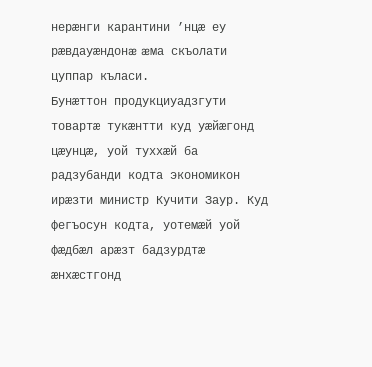нерæнги карантини ’нцæ еу рæвдауæндонæ æма скъолати цуппар къласи.
Бунæттон продукциуадзгути товартæ тукæнтти куд уæйæгонд цæунцæ, уой туххæй ба радзубанди кодта экономикон ирæзти министр Кучити Заур. Куд фегъосун кодта, уотемæй уой фæдбæл арæзт бадзурдтæ æнхæстгонд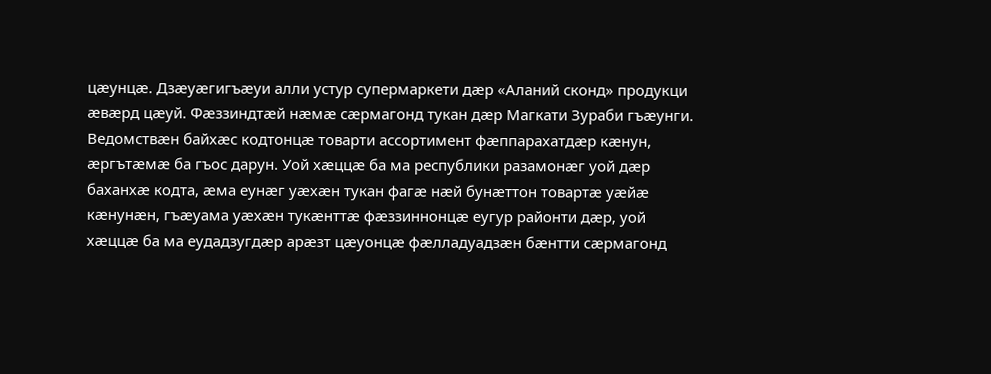цæунцæ. Дзæуæгигъæуи алли устур супермаркети дæр «Аланий сконд» продукци æвæрд цæуй. Фæззиндтæй нæмæ сæрмагонд тукан дæр Магкати Зураби гъæунги. Ведомствæн байхæс кодтонцæ товарти ассортимент фæппарахатдæр кæнун, æргътæмæ ба гъос дарун. Уой хæццæ ба ма республики разамонæг уой дæр баханхæ кодта, æма еунæг уæхæн тукан фагæ нæй бунæттон товартæ уæйæ кæнунæн, гъæуама уæхæн тукæнттæ фæззиннонцæ еугур районти дæр, уой хæццæ ба ма еудадзугдæр арæзт цæуонцæ фæлладуадзæн бæнтти сæрмагонд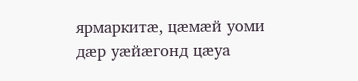ярмаркитæ, цæмæй уоми дæр уæйæгонд цæуа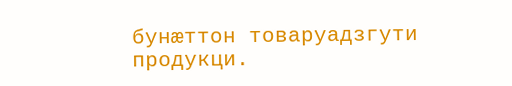бунæттон товаруадзгути продукци.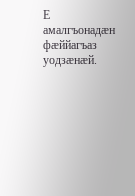Е амалгъонадæн фæййагъаз уодзæнæй.